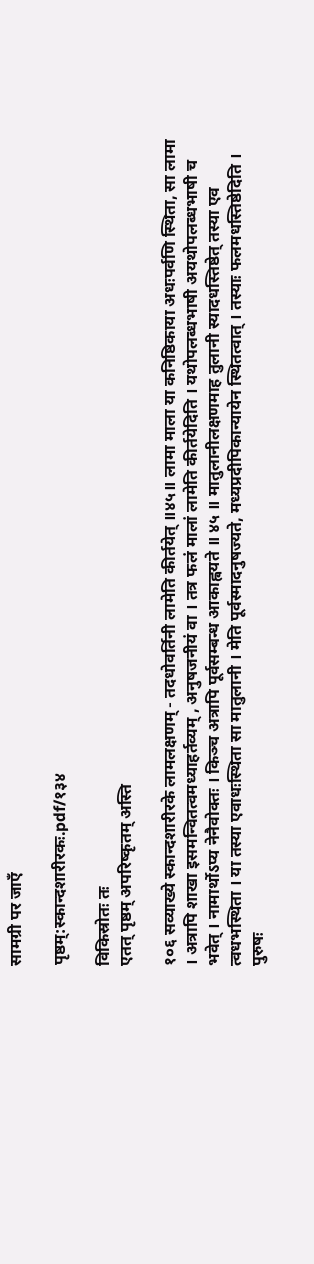सामग्री पर जाएँ

पृष्ठम्:स्कान्दशारीरकः.pdf/१३४

विकिस्रोतः तः
एतत् पृष्ठम् अपरिष्कृतम् अस्ति

१०६ सव्याख्ये स्कान्दशारीरके लामलक्षणम् - तदधोवर्तिनी लामेति कीर्तयेत् ॥४५॥ लामा माला या कनिष्ठिकाया अधःपर्वणि स्थिता, सा लामा । अत्रापि शाखा इसमन्वितत्वमध्याहर्तव्यम् , अनुषजनीयं वा । तत्र फलं मालां लामेति कीर्तयेदिति । यथोपलब्धभाषी अयथोपलब्धभाषी च भवेत् । नामार्थोऽप्य नेनैवोक्तः । किञ्च अत्रापि पूर्वसम्बन्ध आकाह्वयते ॥ ४५ ॥ मातुलानीलक्षणमाह तुलानी स्यादधस्तिष्ठेत् तस्या एव त्वधभस्थिता । या तस्या एवाधःस्थिता सा मातुलानी । मेति पूर्वस्मादनुषज्यते, मध्यप्रदीपिकान्यायेन स्थितत्वात् । तस्याः फलमधस्तिष्ठेदिति । पुरुषः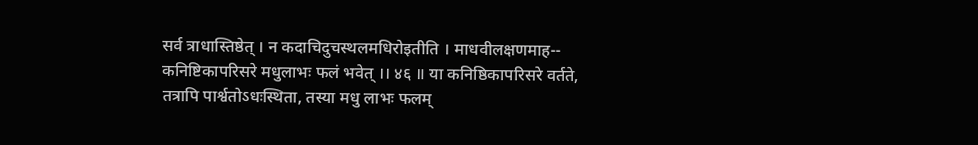सर्व त्राधास्तिष्ठेत् । न कदाचिदुचस्थलमधिरोइतीति । माधवीलक्षणमाह-- कनिष्टिकापरिसरे मधुलाभः फलं भवेत् ।। ४६ ॥ या कनिष्ठिकापरिसरे वर्तते, तत्रापि पार्श्वतोऽधःस्थिता, तस्या मधु लाभः फलम्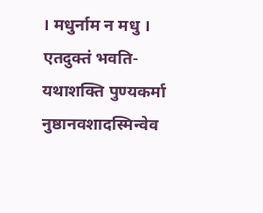। मधुर्नाम न मधु । एतदुक्तं भवति-यथाशक्ति पुण्यकर्मा नुष्ठानवशादस्मिन्वेव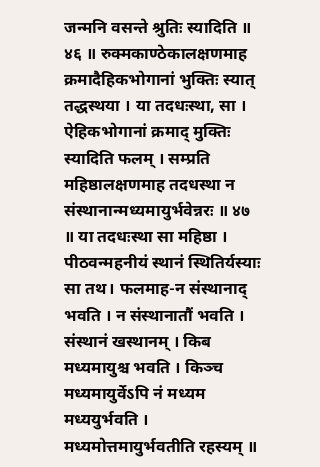जन्मनि वसन्ते श्रुतिः स्यादिति ॥ ४६ ॥ रुक्मकाण्ठेकालक्षणमाह क्रमादैहिकभोगानां भुक्तिः स्यात् तद्धस्थया । या तदधःस्था, सा । ऐहिकभोगानां क्रमाद् मुक्तिः स्यादिति फलम् । सम्प्रति महिष्ठालक्षणमाह तदधस्था न संस्थानान्मध्यमायुर्भवेन्नरः ॥ ४७ ॥ या तदधःस्था सा महिष्ठा । पीठवन्महनीयं स्थानं स्थितिर्यस्याः सा तथ। फलमाह-न संस्थानाद् भवति । न संस्थानातौं भवति । संस्थानं खस्थानम् । किब मध्यमायुश्च भवति । किञ्च मध्यमायुर्वेऽपि नं मध्यम मध्ययुर्भवति । मध्यमोत्तमायुर्भवतीति रहस्यम् ॥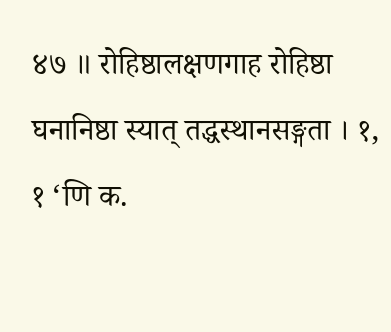४७ ॥ रोहिष्ठालक्षणगाह रोहिष्ठा घनानिष्ठा स्यात् तद्धस्थानसङ्गता । १, १ ‘णि क.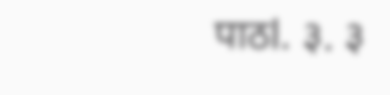पाठl. ३. ३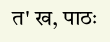त' ख, पाठः